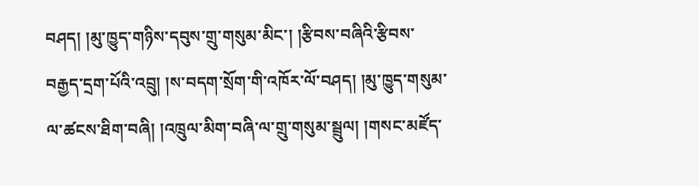བཤད། །མུ་ཁྱུད་གཉིས་དབུས་གྲུ་གསུམ་མིང་། །རྩིབས་བཞིའི་རྩིབས་བརྒྱད་དྲག་པོའི་འབྲུ། །ས་བདག་སྲོག་གི་འཁོར་ལོ་བཤད། །མུ་ཁྱུད་གསུམ་ལ་ཚངས་ཐིག་བཞི། །འཁྲུལ་མིག་བཞི་ལ་གྲུ་གསུམ་སྦྲུལ། །གསང་མཛོད་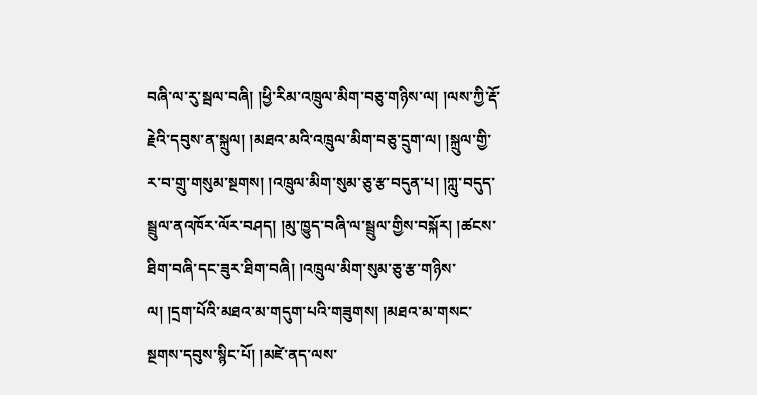བཞི་ལ་རུ་སྦལ་བཞི། །ཕྱི་རིམ་འཁྲུལ་མིག་བཅུ་གཉིས་ལ། །ལས་ཀྱི་རྡོ་རྗེའི་དབུས་ན་སྐྲུལ། །མཐའ་མའི་འཁྲུལ་མིག་བཅུ་དྲུག་ལ། །སྐྲུལ་གྱི་ར་བ་གྲུ་གསུམ་སྔགས། །འཁྲུལ་མིག་སུམ་ཅུ་རྩ་བདུན་པ། །ཀླུ་བདུད་སྦྲུལ་ནའཁོར་ལོར་བཤད། །མུ་ཁྱུད་བཞི་ལ་སྦྲུལ་གྱིས་བསྐོར། །ཚངས་ཐིག་བཞི་དང་ཟུར་ཐིག་བཞི། །འཁྲུལ་མིག་སུམ་ཅུ་རྩ་གཉིས་ལ། །དྲག་པོའི་མཐའ་མ་གདུག་པའི་གཟུགས། །མཐའ་མ་གསང་སྔགས་དབུས་སྙིང་པོ། །མཛེ་ནད་ལས་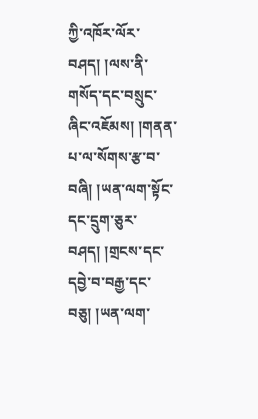ཀྱི་འཁོར་ལོར་བཤད། །ལས་ནི་གསོད་དང་བསྲུང་ཞིང་འཇོམས། །གནན་པ་ལ་སོགས་རྩ་བ་བཞི། །ཡན་ལག་སྟོང་དང་དྲུག་ཅུར་བཤད། །གྲངས་དང་དབྱེ་བ་བརྒྱ་དང་བཅུ། །ཡན་ལག་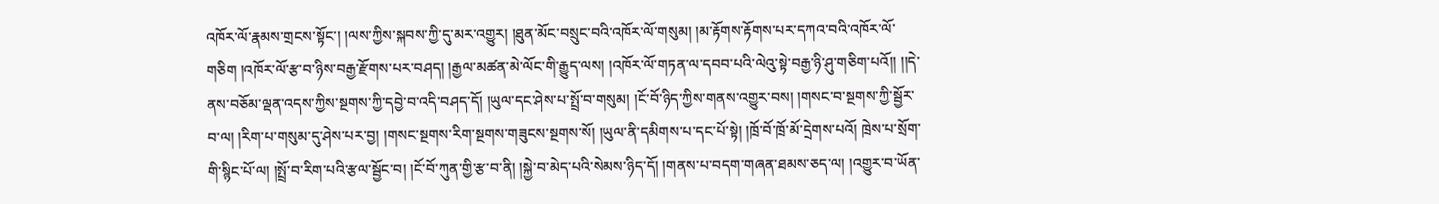འཁོར་ལོ་རྣམས་གྲངས་སྟོང་། །ལས་ཀྱིས་སྐབས་ཀྱི་དུ་མར་འགྱུར། །ཐུན་མོང་བསྲུང་བའི་འཁོར་ལོ་གསུམ། །མ་རྟོགས་རྟོགས་པར་དཀའ་བའི་འཁོར་ལོ་གཅིག །འཁོར་ལོ་རྩ་བ་ཉིས་བརྒྱ་རྫོགས་པར་བཤད། །རྒྱལ་མཚན་མེ་ལོང་གི་རྒྱུད་ལས། །འཁོར་ལོ་གཏན་ལ་དབབ་པའི་ལེའུ་སྟེ་བརྒྱ་ཉི་ཤུ་གཅིག་པའོ།། །།དེ་ནས་བཅོམ་ལྡན་འདས་ཀྱིས་སྔགས་ཀྱི་དབྱེ་བ་འདི་བཤད་དོ། །ཡུལ་དང་ཤེས་པ་སྤྲོ་བ་གསུམ། །ངོ་བོ་ཉིད་ཀྱིས་གནས་འགྱུར་བས། །གསང་བ་སྔགས་ཀྱི་སྦྱོར་བ་ལ། །རིག་པ་གསུམ་དུ་ཤེས་པར་བྱ། །གསང་སྔགས་རིག་སྔགས་གཟུངས་སྔགས་སོ། །ཡུལ་ནི་དམིགས་པ་དང་པོ་སྟེ། །ཁྲོ་བོ་ཁྲོ་མོ་དྲེགས་པའོ། ཁྲེས་པ་སྲོག་གི་སྙིང་པོ་ལ། །སྤྲོ་བ་རིག་པའི་རྩལ་སྦྱོང་བ། །ངོ་བོ་ཀུན་གྱི་རྩ་བ་ནི། །སྐྱེ་བ་མེད་པའི་སེམས་ཉིད་དོ། །གནས་པ་བདག་གཞན་ཐམས་ཅད་ལ། །འགྱུར་བ་ཡོན་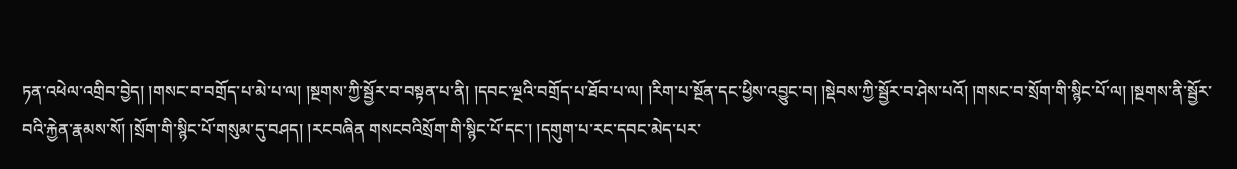ཏན་འཕེལ་འགྲིབ་བྱེད། །གསང་བ་བགྲོད་པ་མེ་པ་ལ། །སྔགས་ཀྱི་སྦྱོར་བ་བསྟན་པ་ནི། །དབང་ལྔའི་བགྲོད་པ་ཐོབ་པ་ལ། །རིག་པ་སྔོན་དང་ཕྱིས་འབྱུང་བ། །སྡེབས་ཀྱི་སྦྱོར་བ་ཤེས་པའོ། །གསང་བ་སྲོག་གི་སྙིང་པོ་ལ། །སྔགས་ནི་སྦྱོར་བའི་རྐྱེན་རྣམས་སོ། །སྲོག་གི་སྙིང་པོ་གསུམ་དུ་བཤད། །རངབཞིན གསངབའིསྲོག་གི་སྙིང་པོ་དང་། །དགུག་པ་རང་དབང་མེད་པར་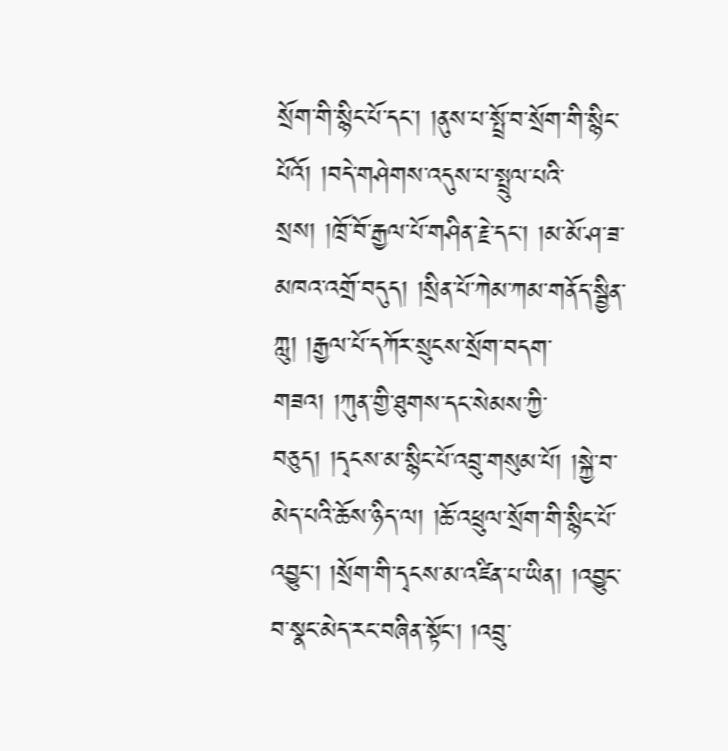སྲོག་གི་སྙིང་པོ་དང་། །ནུས་པ་སྤྲོ་བ་སྲོག་གི་སྙིང་པོའོ། །བདེ་གཤེགས་འདུས་པ་སྤྲུལ་པའི་སྲས། །ཁྲོ་བོ་རྒྱལ་པོ་གཤིན་རྗེ་དང་། །མ་མོ་ཤ་ཟ་མཁའ་འགྲོ་བདུད། །སྲིན་པོ་ཀེམ་ཀམ་གནོད་སྦྱིན་ཀླུ། །རྒྱལ་པོ་དཀོར་སྲུངས་སྲོག་བདག་གཟའ། །ཀུན་གྱི་ཐུགས་དང་སེམས་ཀྱི་བཅུད། །དྭངས་མ་སྙིང་པོ་འབྲུ་གསུམ་པོ། །སྐྱེ་བ་མེད་པའི་ཆོས་ཉིད་ལ། །ཆོ་འཕྲུལ་སྲོག་གི་སྙིང་པོ་འབྱུང་། །སྲོག་གི་དྭངས་མ་འཛིན་པ་ཡིན། །འབྱུང་བ་སྣང་མེད་རང་བཞིན་སྟོང་། །འབྲུ་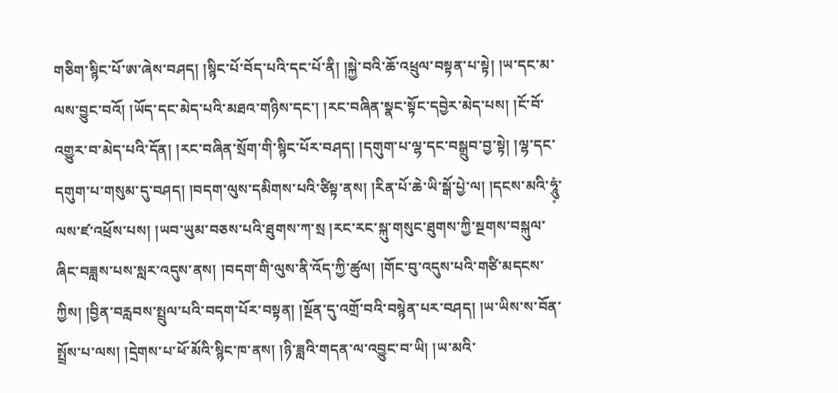གཅིག་སྙིང་པོ་ཨ་ཞེས་བཤད། །སྙིང་པོ་བོད་པའི་དང་པོ་ནི། །སྐྱེ་བའི་ཆོ་འཕྲུལ་བསྟན་པ་སྟེ། །ཡ་དང་མ་ལས་བྱུང་བའོ། །ཡོད་དང་མེད་པའི་མཐའ་གཉིས་དང་། །རང་བཞིན་སྣང་སྟོང་དབྱེར་མེད་པས། །ངོ་བོ་འགྱུར་བ་མེད་པའི་དོན། །རང་བཞིན་སྲོག་གི་སྙིང་པོར་བཤད། །དགུག་པ་ལྷ་དང་བསྒྲུབ་བྱ་སྟེ། །ལྷ་དང་དགུག་པ་གསུམ་དུ་བཤད། །བདག་ལུས་དམིགས་པའི་ཙིསྟ་ནས། །རིན་པོ་ཆེ་ཡི་སྒོ་པྱེ་ལ། །དངས་མའི་ཧཱུཾ༷་ལས་ཛ་འཕྲོས་པས། །ཡབ་ཡུམ་བཅས་པའི་ཐུགས་ཀ་སྲ །རང་རང་སྐུ་གསུང་ཐུགས་ཀྱི་སྔགས་བསྐུལ་ཞིང་བཟླས་པས་སླར་འདུས་ནས། །བདག་གི་ལུས་ནི་འོད་ཀྱི་ཚུལ། །གོང་བུ་འདུས་པའི་གཙི་མདངས་ཀྱིས། །བྱིན་བརླབས་སྤྲུལ་པའི་བདག་པོར་བསྟན། །སྔོན་དུ་འགྲོ་བའི་བསྙེན་པར་བཤད། །ཡ་ཡིས་ས་བོན་སྤྲོས་པ་ལས། །དྲེགས་པ་ཕོ་མོའི་སྙིང་ཁ་ནས། །ཉི་ཟླའི་གདན་ལ་འབྱུང་བ་ཡི། །ཡ་མའི་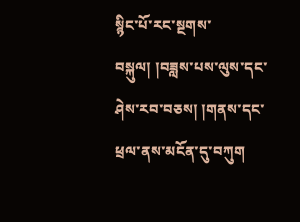སྙིང་པོ་རང་སྔགས་བསྐུལ། །བཟླས་པས་ལུས་དང་ཤེས་རབ་བཅས། །གནས་དང་ཕྲལ་ནས་མངོན་དུ་བཀུག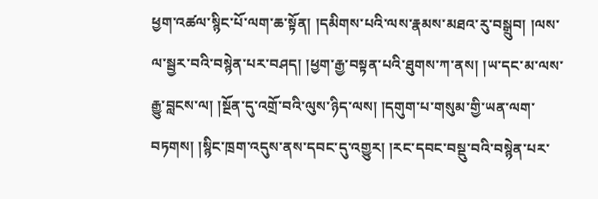ཕྱག་འཚལ་སྙིང་པོ་ལག་ཆ་སྟོན། །དམིགས་པའི་ལས་རྣམས་མཐའ་རུ་བསྒྲུབ། །ལས་ལ་སྦྱར་བའི་བསྙེན་པར་བཤད། །ཕྱག་རྒྱ་བསྟན་པའི་ཐུགས་ཀ་ནས། །ཡ་དང་མ་ལས་རྒྱུ་བླངས་ལ། །སྔོན་དུ་འགྲོ་བའི་ལུས་ཉིད་ལས། །དགུག་པ་གསུམ་གྱི་ཡན་ལག་བཏགས། །སྙིང་ཁྲག་འདུས་ནས་དབང་དུ་འགྱུར། །རང་དབང་བསྡུ་བའི་བསྙེན་པར་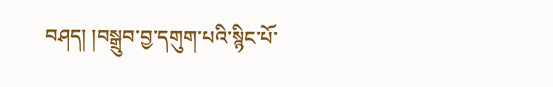བཤད། །བསྒྲུབ་བྱ་དགུག་པའི་སྙིང་པོ་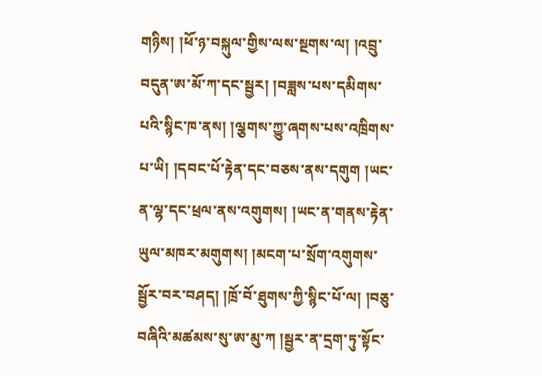གཉིས། །ཕོ་ཉ་བསྐུལ་གྱིས་ལས་སྔགས་ལ། །འབྲུ་བདུན་ཨ་མོ་ཀ་དང་སྦྱར། །བཟླས་པས་དམིགས་པའི་སྙིང་ཁ་ནས། །ལྕགས་ཀྱུ་ཞགས་པས་འཁྲིགས་པ་ཡི། །དབང་པོ་རྟེན་དང་བཅས་ནས་དགུག །ཡང་ན་ལྷ་དང་ཕྲལ་ནས་འགུགས། །ཡང་ན་གནས་རྟེན་ཡུལ་མཁར་མགུགས། །མངག་པ་སྲོག་འགུགས་སྦྱོར་བར་བཤད། །ཁྲོ་བོ་ཐུགས་ཀྱི་སྙིང་པོ་ལ། །བཅུ་བཞིའི་མཚམས་སུ་ཨ་མུ་ཀ །སྦྱར་ན་དྲག་ཏུ་སྟོང་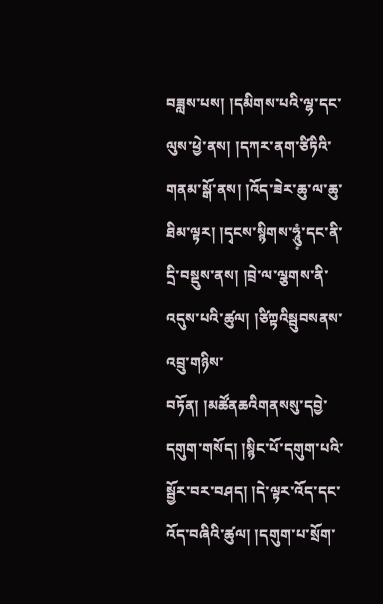བཟླས་པས། །དམིགས་པའི་ལྷ་དང་ལུས་ཕྱེ་ནས། །དཀར་ནག་ཙིཏིའི་གནམ་སྒོ་ནས། །འོད་ཟེར་ཆུ་ལ་ཆུ་ཐིམ་ལྟར། །དྭངས་སྙིགས་ཧཱུཾ༷་དང་ནི་དྲི་བསྡུས་ནས། །བྲེ་ལ་ལྕགས་ནི་འདུས་པའི་ཚུལ། །ཙིཀྟའིསྦུབསནས་འབྲུ་གཉིས་བཏོན། །མཚོནཆའིགནསསུ་དབྱེ་དགུག་གསོད། །སྙིང་པོ་དགུག་པའི་སྦྱོར་བར་བཤད། །དེ་ལྟར་འོད་དང་འོད་བཞིའི་ཚུལ། །དགུག་པ་སྲོག་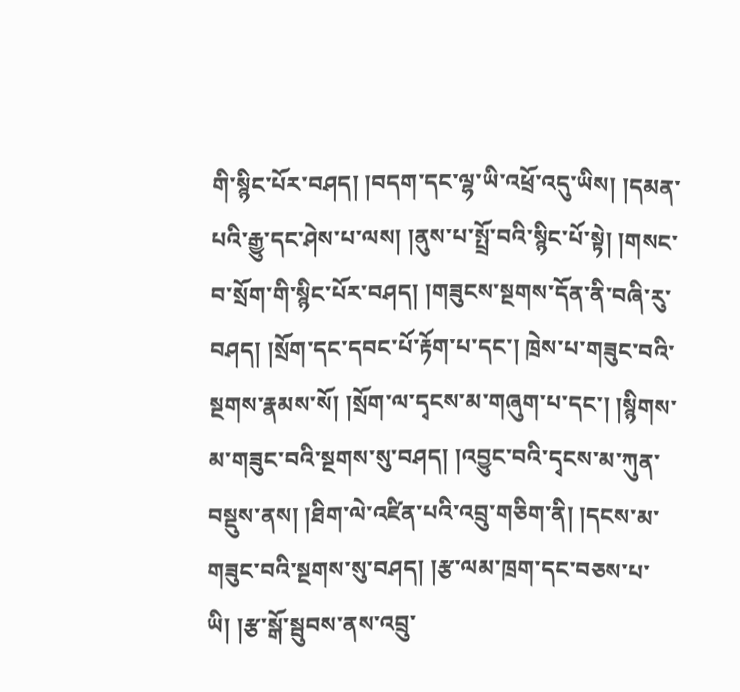གི་སྙིང་པོར་བཤད། །བདག་དང་ལྷ་ཡི་འཕྲོ་འདུ་ཡིས། །དམན་པའི་རྒྱུ་དང་ཤེས་པ་ལས། །ནུས་པ་སྤྲོ་བའི་སྙིང་པོ་སྟེ། །གསང་བ་སྲོག་གི་སྙིང་པོར་བཤད། །གཟུངས་སྔགས་དོན་ནི་བཞི་རུ་བཤད། །སྲོག་དང་དབང་པོ་རྟོག་པ་དང་། ཁྲེས་པ་གཟུང་བའི་སྔགས་རྣམས་སོ། །སྲོག་ལ་དྭངས་མ་གཞུག་པ་དང་། །སྙིགས་མ་གཟུང་བའི་སྔགས་སུ་བཤད། །འབྱུང་བའི་དྭངས་མ་ཀུན་བསྡུས་ནས། །ཐིག་ལེ་འཛིན་པའི་འབྲུ་གཅིག་ནི། །དངས་མ་གཟུང་བའི་སྔགས་སུ་བཤད། །རྩ་ལམ་ཁྲག་དང་བཅས་པ་ཡི། །རྩ་སྒོ་སྦུབས་ནས་འབྲུ་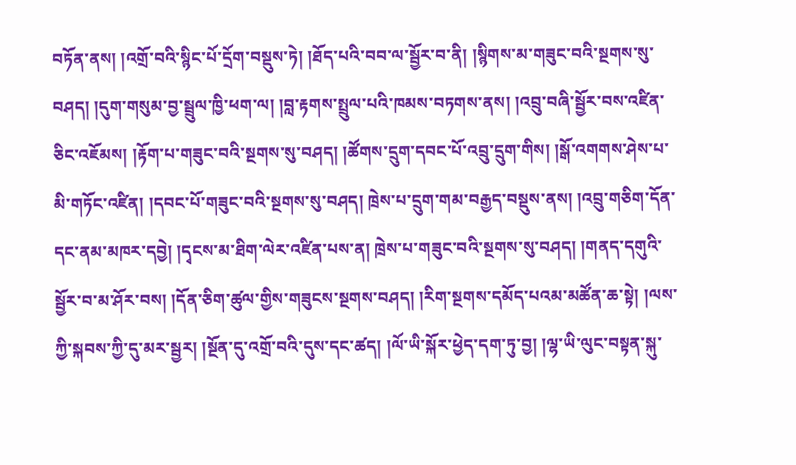བཏོན་ནས། །འགྲོ་བའི་སྙིང་པོ་དྲོག་བསྡུས་ཏེ། །ཐོད་པའི་བབ་ལ་སྦྱོར་བ་ནི། །སྙིགས་མ་གཟུང་བའི་སྔགས་སུ་བཤད། །དུག་གསུམ་བྱ་སྦྲུལ་ཁྱི་ཕག་ལ། །བླ་རྟགས་སྤྲུལ་པའི་ཁམས་བཏགས་ནས། །འབྲུ་བཞི་སྦྱོར་བས་འཛིན་ཅིང་འཇོམས། །རྟོག་པ་གཟུང་བའི་སྔགས་སུ་བཤད། །ཚོགས་དྲུག་དབང་པོ་འབྲུ་དྲུག་གིས། །སྒོ་འགགས་ཤེས་པ་མི་གཏོང་འཛིན། །དབང་པོ་གཟུང་བའི་སྔགས་སུ་བཤད། ཁྲེས་པ་དྲུག་གམ་བརྒྱད་བསྡུས་ནས། །འབྲུ་གཅིག་དོན་དང་ནམ་མཁར་དབྱེ། །དྭངས་མ་ཐིག་ལེར་འཛིན་པས་ན། ཁྲེས་པ་གཟུང་བའི་སྔགས་སུ་བཤད། །གནད་དགུའི་སྦྱོར་བ་མ་ཤོར་བས། །དོན་ཅིག་ཚུལ་གྱིས་གཟུངས་སྔགས་བཤད། །རིག་སྔགས་དམོད་པའམ་མཚོན་ཆ་སྟེ། །ལས་ཀྱི་སྐབས་ཀྱི་དུ་མར་སྦྱར། །སྔོན་དུ་འགྲོ་བའི་དུས་དང་ཚད། །ལོ་ཡི་སྐོར་ཕྱེད་དག་ཏུ་བྱ། །ལྷ་ཡི་ལུང་བསྟན་སྐུ་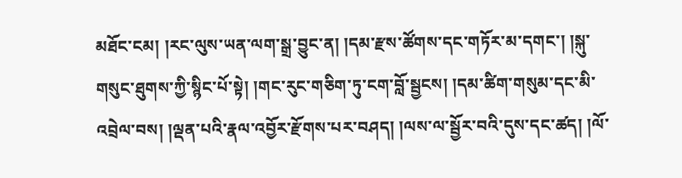མཐོང་ངམ། །རང་ལུས་ཡན་ལག་སྒྲ་བྱུང་ན། །དམ་རྫས་ཚོགས་དང་གཏོར་མ་དགང་། །སྐུ་གསུང་ཐུགས་ཀྱི་སྙིང་པོ་སྟེ། །གང་རུང་གཅིག་ཏུ་ངག་བློ་སྦྱངས། །དམ་ཚིག་གསུམ་དང་མི་འབྲེལ་བས། །ལྡན་པའི་རྣལ་འབྱོར་རྫོགས་པར་བཤད། །ལས་ལ་སྦྱོར་བའི་དུས་དང་ཚད། །ལོ་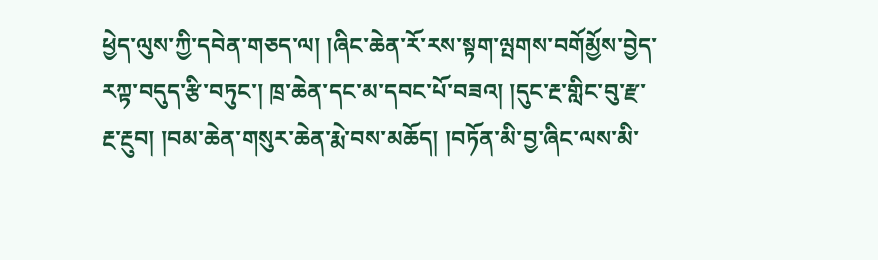ཕྱེད་ལུས་ཀྱི་དབེན་གཅད་ལ། །ཞིང་ཆེན་རོ་རས་སྟག་ལྤགས་བགོམྱོས་བྱེད་རཀྟ་བདུད་རྩི་བཏུང་། ཁྲ་ཆེན་དང་མ་དབང་པོ་བཟའ། །དུང་རྔ་གླིང་བུ་རྫ་རྔ་རྔུབ། །བམ་ཆེན་གསུར་ཆེན་རྨེ་བས་མཆོད། །བཏོན་མི་བྱ་ཞིང་ལས་མི་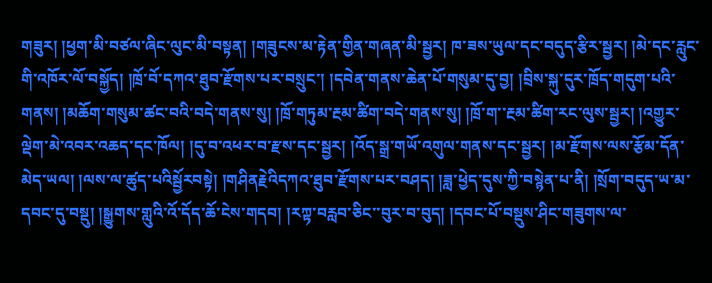གཟུར། །ཕྱག་མི་བཙལ་ཞིང་ལུང་མི་བསྟན། །གཟུངས་མ་རྟེན་གྱིན་གཞན་མི་སྦྱར། ཁ་ཟས་ཡུལ་དང་བདུད་རྩིར་སྦྱར། །མེ་དང་རླུང་གི་འཁོར་ལོ་བསྐྱོད། །ཁྲོ་བོ་དཀའ་ཐུབ་རྫོགས་པར་བསྲུང་། །དབེན་གནས་ཆེན་པོ་གསུམ་དུ་བྱ། །བྲིས་སྐུ་དུར་ཁྲོད་གདུག་པའི་གནས། །མཆོག་གསུམ་ཚང་བའི་བདེ་གནས་སུ། །ཁྲོ་གཏུམ་རྔམ་ཚིག་བདེ་གནས་སུ། །ཁྲོ་ག་་རྔམ་ཚིག་རང་ལུས་སྦྱར། །འགྱུར་ལྡེག་མེ་འབར་འཆད་དང་ཁོལ། །དུ་བ་འཕར་བ་རྫས་དང་སྦྱར། །འོད་སྒྲ་གཡོ་འགུལ་གནས་དང་སྦྱར། །མ་རྫོགས་ལས་རྩོམ་དོན་མེད་ཡལ། །ལས་ལ་ཚུད་པའིསྦྱོརབསྟེ། །གཤིནརྗེའིདཀའ་ཐུབ་རྫོགས་པར་བཤད། །ཟླ་ཕྱེད་དུས་ཀྱི་བསྙེན་པ་ནི། །སྲོག་བདུད་ཡ་མ་དབང་དུ་བསྡུ། །སྒྱུགས་གླུའི་འོ་དོད་ཆོ་ངེས་གདབ། །རཀྟ་བརླབ་ཅིང་་བུར་བ་བུད། །དབང་པོ་བསྡུས་ཤིང་གཟུགས་ལ་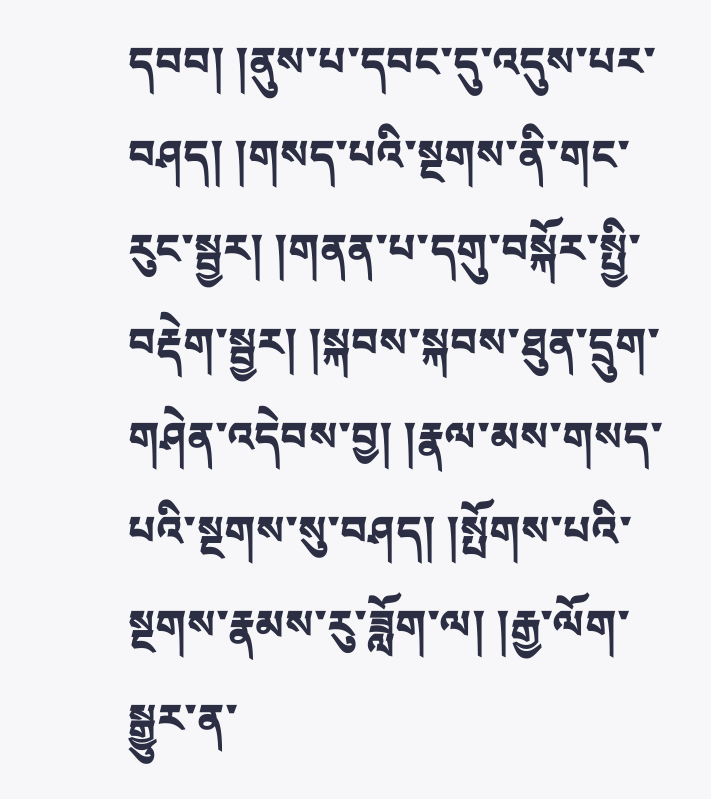དབབ། །ནུས་པ་དབང་དུ་འདུས་པར་བཤད། །གསད་པའི་སྔགས་ནི་གང་རུང་སྦྱར། །གནན་པ་དགུ་བསྐོར་སྤྱི་བརྡེག་སྦྱར། །སྐབས་སྐབས་ཐུན་དྲུག་གཤེན་འདེབས་བྱ། །རྣལ་མས་གསད་པའི་སྔགས་སུ་བཤད། །སྤོགས་པའི་སྔགས་རྣམས་རུ་ཟློག་ལ། །རྒྱ་ལོག་སྒྱུར་ན་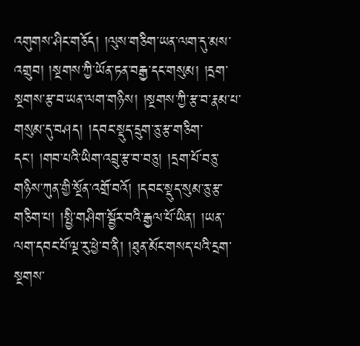འགུགས་ཤིང་གཅོད། །ལུས་གཅིག་ཡན་ལག་དུ་མས་འགྲུབ། །སྔགས་ཀྱི་ཡོན་ཏན་བརྒྱ་དང་གསུམ། །དྲག་སྔགས་རྩ་བ་ཡན་ལག་གཉིས། །སྔགས་ཀྱི་རྩ་བ་རྣམ་པ་གསུམ་དུ་བཤད། །དབང་སྡུད་དྲུག་ཅུ་རྩ་གཅིག་དང་། །གབ་པའི་ཡིག་འབྲུ་རྩ་བ་བཅུ། །དྲག་པོ་བཅུ་གཉིས་ཀུན་གྱི་སྔོན་འགྲོ་བའོ། །དབང་སྡུད་སུམ་ཅུ་རྩ་གཅིག་པ། །སྤྱི་གཤིག་སྦྱོར་བའི་རྒྱལ་པོ་ཡིན། །ཡན་ལག་དབང་པོ་ལྔ་རུ་ཕྱེ་བ་ནི། །ཐུན་མོང་གསད་པའི་དྲག་སྔགས་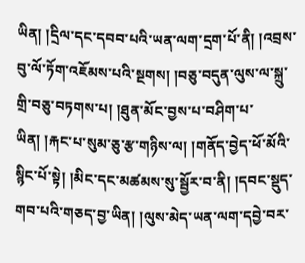ཡིན། །དྲིལ་དང་དབབ་པའི་ཡན་ལག་དྲག་པོ་ནི། །འབྲས་བུ་ལོ་ཏོག་འཇོམས་པའི་སྔགས། །བཅུ་བདུན་ལུས་ལ་སྐྲུ་གྲི་བཅུ་བཏགས་པ། །ཐུན་མོང་བྱས་པ་བཤིག་པ་ཡིན། །རྐང་པ་སུམ་ཅུ་རྩ་གཉིས་ལ། །གནོད་བྱེད་ཕོ་མོའི་སྙིང་པོ་སྟེ། །མིང་དང་མཚམས་སུ་སྦྱོར་བ་ནི། །དབང་སྡུད་གབ་པའི་གཅད་བྱ་ཡིན། །ལུས་མེད་ཡན་ལག་དབྱེ་བར་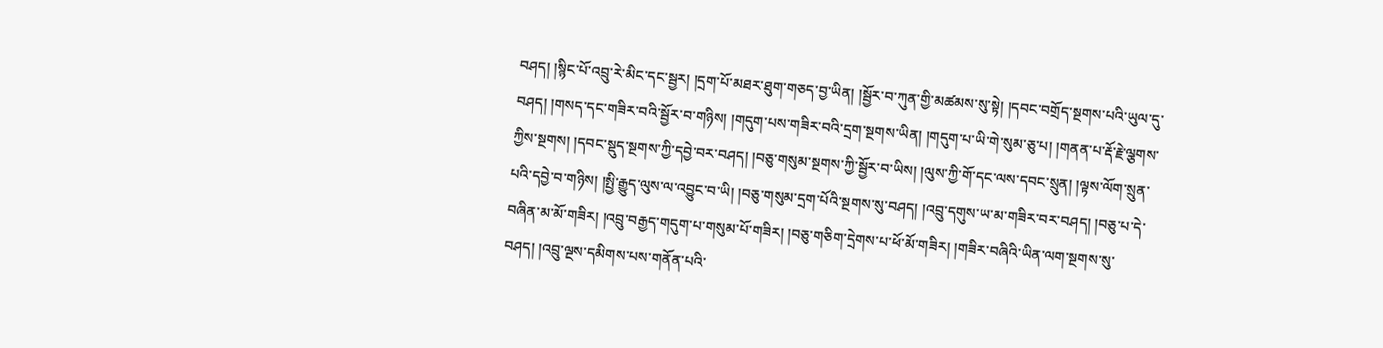བཤད། །སྙིང་པོ་འབྲུ་རེ་མིང་དང་སྦྱར། །དྲག་པོ་མཐར་ཐུག་གཅད་བྱ་ཡིན། །སྦྱོར་བ་ཀུན་གྱི་མཚམས་སུ་སྟེ། །དབང་བགྲོད་སྔགས་པའི་ཡུལ་དུ་བཤད། །གསད་དང་གཟིར་བའི་སྦྱོར་བ་གཉིས། །གདུག་པས་གཟིར་བའི་དྲག་སྔགས་ཡིན། །གདུག་པ་ཡི་གེ་སུམ་ཅུ་པ། །གནན་པ་རྡོ་རྗེ་ལྕགས་ཀྱིས་སྔགས། །དབང་སྡུད་སྔགས་ཀྱི་དབྱེ་བར་བཤད། །བཅུ་གསུམ་སྔགས་ཀྱི་སྦྱོར་བ་ཡིས། །ལུས་ཀྱི་གོ་དང་ལས་དབང་སྲུན། །ལྟས་ལོག་སྲུན་པའི་དབྱེ་བ་གཉིས། །སྤྱི་རྒྱུད་ལུས་ལ་འབྱུང་བ་ཡི། །བཅུ་གསུམ་དྲག་པོའི་སྔགས་སུ་བཤད། །འབྲུ་དགུས་ཡ་མ་གཟིར་བར་བཤད། །བཅུ་པ་དེ་བཞིན་མ་མོ་གཟིར། །འབྲུ་བརྒྱད་གདུག་པ་གསུམ་པོ་གཟིར། །བཅུ་གཅིག་དྲེགས་པ་ཕོ་མོ་གཟིར། །གཟིར་བཞིའི་ཡིན་ལག་སྔགས་སུ་བཤད། །འབྲུ་ལྔས་དམིགས་པས་གནོན་པའི་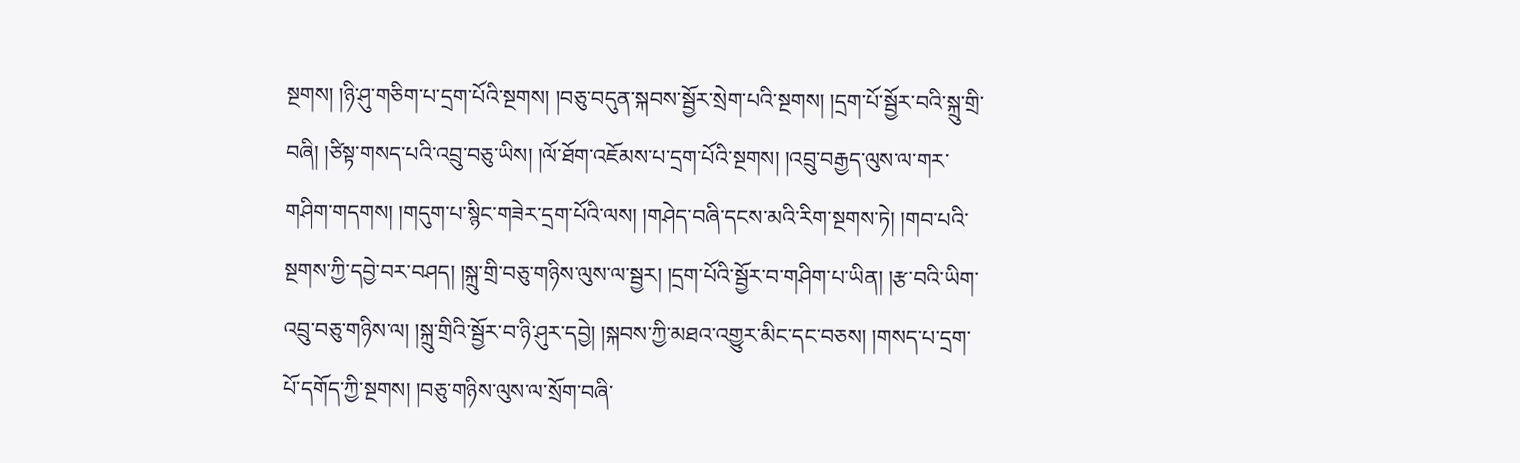སྔགས། །ཉི་ཤུ་གཅིག་པ་དྲག་པོའི་སྔགས། །བཅུ་བདུན་སྐབས་སྦྱོར་སྲེག་པའི་སྔགས། །དྲག་པོ་སྦྱོར་བའི་སྐྲུ་གྲི་བཞི། །ཙིསྟ་གསད་པའི་འབྲུ་བཅུ་ཡིས། །ལོ་ཐོག་འཇོམས་པ་དྲག་པོའི་སྔགས། །འབྲུ་བརྒྱད་ལུས་ལ་གར་གཤིག་གདགས། །གདུག་པ་སྙིང་གཟེར་དྲག་པོའི་ལས། །གཤེད་བཞི་དངས་མའི་རིག་སྔགས་ཏེ། །གབ་པའི་སྔགས་ཀྱི་དབྱེ་བར་བཤད། །སྐྲུ་གྲི་བཅུ་གཉིས་ལུས་ལ་སྦྱར། །དྲག་པོའི་སྦྱོར་བ་གཤིག་པ་ཡིན། །རྩ་བའི་ཡིག་འབྲུ་བཅུ་གཉིས་ལ། །སྐྲུ་གྲིའི་སྦྱོར་བ་ཉི་ཤུར་དབྱེ། །སྐབས་ཀྱི་མཐའ་འགྱུར་མིང་དང་བཅས། །གསད་པ་དྲག་པོ་དགོད་ཀྱི་སྔགས། །བཅུ་གཉིས་ལུས་ལ་སྲོག་བཞི་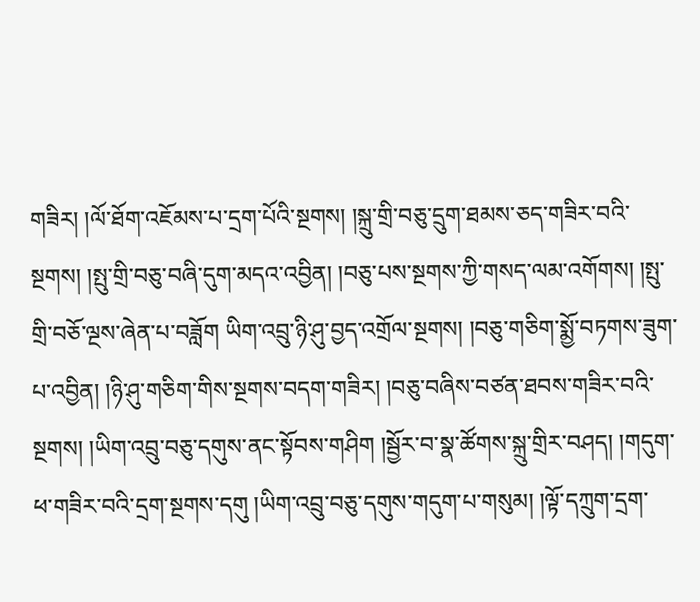གཟིར། །ལོ་ཐོག་འཇོམས་པ་དྲག་པོའི་སྔགས། །སྐྲུ་གྲི་བཅུ་དྲུག་ཐམས་ཅད་གཟིར་བའི་སྔགས། །སྤུ་གྲི་བཅུ་བཞི་དུག་མདའ་འབྱིན། །བཅུ་པས་སྔགས་ཀྱི་གསད་ལམ་འགོགས། །སྤུ་གྲི་བཅོ་ལྔས་ཞེན་པ་བཟློག ཡིག་འབྲུ་ཉི་ཤུ་བྱད་འགྲོལ་སྔགས། །བཅུ་གཅིག་སྨྱོ་བཏགས་ཟུག་པ་འབྱིན། །ཉི་ཤུ་གཅིག་གིས་སྔགས་བདག་གཟིར། །བཅུ་བཞིས་བཙན་ཐབས་གཟིར་བའི་སྔགས། །ཡིག་འབྲུ་བཅུ་དགུས་ནང་སྟོབས་གཤིག །སྦྱོར་བ་སྣ་ཚོགས་སྐྲུ་གྲིར་བཤད། །གདུག་ཕ་གཟིར་བའི་དྲག་སྔགས་དགུ །ཡིག་འབྲུ་བཅུ་དགུས་གདུག་པ་གསུམ། །ལྟོ་དཀྲུག་དྲག་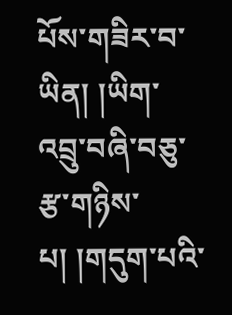པོས་གཟིར་བ་ཡིན། །ཡིག་འབྲུ་བཞི་བཅུ་རྩ་གཉིས་པ། །གདུག་པའི་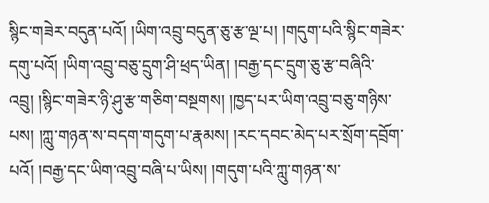སྙིང་གཟེར་བདུན་པའོ། །ཡིག་འབྲུ་བདུན་ཅུ་རྩ་ལྔ་པ། །གདུག་པའི་སྙིང་གཟེར་དགུ་པའོ། །ཡིག་འབྲུ་བཅུ་དྲུག་ཤི་ཕྲད་ཡིན། །བརྒྱ་དང་དྲུག་ཅུ་རྩ་བཞིའི་འབྲུ། །སྙིང་གཟེར་ཉི་ཤུ་རྩ་གཅིག་བསྔགས། །ཁྱད་པར་ཡིག་འབྲུ་བཅུ་གཉིས་པས། །ཀླུ་གཉན་ས་བདག་གདུག་པ་རྣམས། །རང་དབང་མེད་པར་སྲོག་དབྲོག་པའོ། །བརྒྱ་དང་ཡིག་འབྲུ་བཞི་པ་ཡིས། །གདུག་པའི་ཀླུ་གཉན་ས་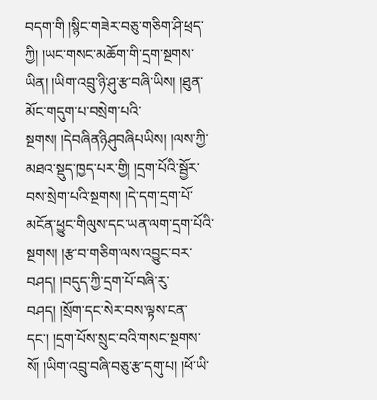བདག་གི །སྙིང་གཟེར་བཅུ་གཅིག་ཤི་ཕྲད་ཀྱི། །ཡང་གསང་མཆོག་གི་དྲག་སྔགས་ཡིན། །ཡིག་འབྲུ་ཉི་ཤུ་རྩ་བཞི་ཡིས། །ཐུན་མོང་གདུག་པ་བསྲེག་པའི་སྔགས། །དེབཞིནཉིཤུབཞིཔཡིས། །ལས་ཀྱི་མཐའ་སྡུད་ཁྱད་པར་གྱི། །དྲག་པོའི་སྦྱོར་བས་སྲེག་པའི་སྔགས། །དེ་དག་དྲག་པོ་མངོན་ཕྱུང་གིལུས་དང་ཡན་ལག་དྲག་པོའི་སྔགས། །རྩ་བ་གཅིག་ལས་འབྱུང་བར་བཤད། །བདུད་ཀྱི་དྲག་པོ་བཞི་རུ་བཤད། །སྲོག་དང་སེར་བས་ལྟས་ངན་དང་། །དྲག་པོས་སྲུང་བའི་གསང་སྔགས་སོ། །ཡིག་འབྲུ་བཞི་བཅུ་རྩ་དགུ་པ། །ཕོ་ཡི་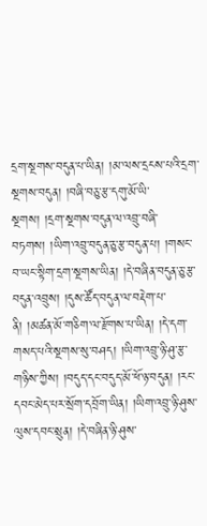དྲག་སྔགས་བདུན་པ་ཡིན། །མ་ལས་དྲངས་པའི་དྲག་སྔགས་བདུན། །བཞི་བཅུ་རྩ་དགུ་མོ་ཡི་སྔགས། །དྲག་སྔགས་བདུན་ལ་འབྲུ་བཞི་བཏགས། །ཡིག་འབྲུ་བདུན་ཅུ་རྩ་བདུན་པ། །གསང་བ་ཡང་སྟིག་དྲག་སྔགས་ཡིན། །དེ་བཞིན་བདུན་ཅུ་རྩ་བདུན་འབྲུས། །དུས་ཚོད་བདུན་ལ་བརྡེག་པ་ནི། །མཚན་མོ་གཅིག་ལ་རྫོགས་པ་ཡིན། །དེ་དག་གསད་པའི་སྔགས་སུ་བཤད། །ཡིག་འབྲུ་ཉི་ཤུ་རྩ་གཉིས་ཀྱིས། །བདུད་དང་བདུད་མོ་ཕོ་ཉ་བདུན། །རང་དབང་མེད་པར་སྲོག་དབྲོག་ཡིན། །ཡིག་འབྲུ་ཉི་ཤུས་ལུས་དབང་སྲུན། །དེ་བཞིན་ཉི་ཤུས་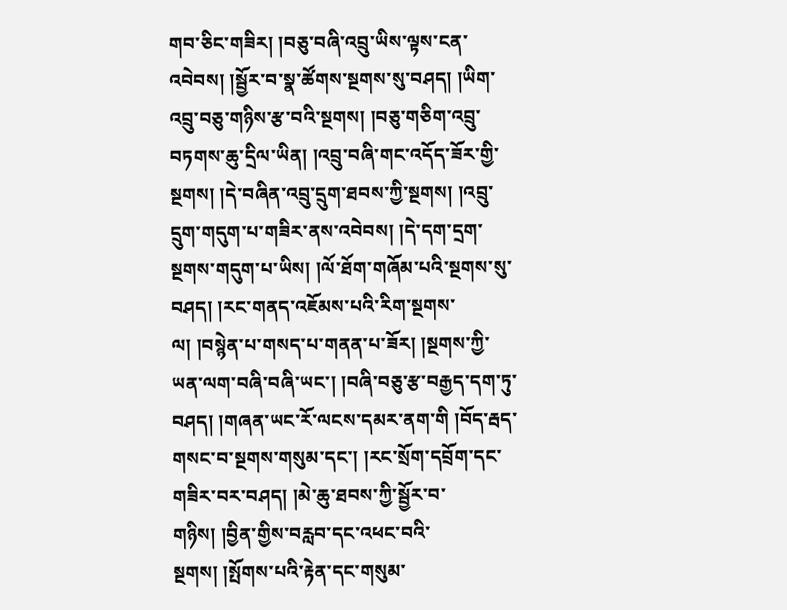གབ་ཅིང་གཟིར། །བཅུ་བཞི་འབྲུ་ཡིས་ལྟས་ངན་འབེབས། །སྦྱོར་བ་སྣ་ཚོགས་སྔགས་སུ་བཤད། །ཡིག་འབྲུ་བཅུ་གཉིས་རྩ་བའི་སྔགས། །བཅུ་གཅིག་འབྲུ་བཏགས་ཆུ་དྲིལ་ཡིན། །འབྲུ་བཞི་གང་འདོད་ཟོར་གྱི་སྔགས། །དེ་བཞིན་འབྲུ་དྲུག་ཐབས་ཀྱི་སྔགས། །འབྲུ་དྲུག་གདུག་པ་གཟིར་ནས་འབེབས། །དེ་དག་དྲག་སྔགས་གདུག་པ་ཡིས། །ལོ་ཐོག་གཞོམ་པའི་སྔགས་སུ་བཤད། །རང་གནད་འཇོམས་པའི་རིག་སྔགས་ལ། །བསྙེན་པ་གསད་པ་གནན་པ་ཟོར། །སྔགས་ཀྱི་ཡན་ལག་བཞི་བཞི་ཡང་། །བཞི་བཅུ་རྩ་བརྒྱད་དག་ཏུ་བཤད། །གཞན་ཡང་རོ་ལངས་དམར་ནག་གི །བོད་རྦད་གསང་བ་སྔགས་གསུམ་དང་། །རང་སྲོག་དབྲོག་དང་གཟིར་བར་བཤད། །མེ་ཆུ་ཐབས་ཀྱི་སྦྱོར་བ་གཉིས། །བྱིན་གྱིས་བརླབ་དང་འཕང་བའི་སྔགས། །སྤོགས་པའི་རྟེན་དང་གསུམ་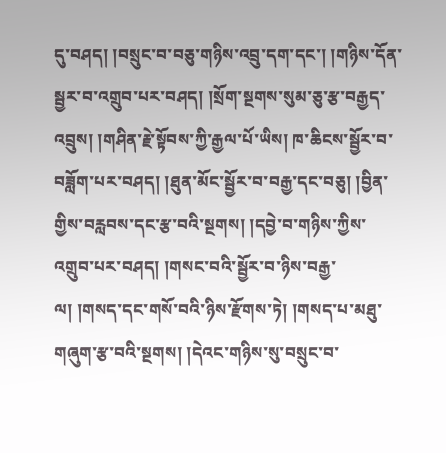དུ་བཤད། །བསྲུང་བ་བཅུ་གཉིས་འབྲུ་དག་དང་། །གཉིས་དོན་སྦྱར་བ་འགྲུབ་པར་བཤད། །སྲོག་སྔགས་སུམ་ཅུ་རྩ་བརྒྱད་འབྲུས། །གཤིན་རྗེ་སྟོབས་ཀྱི་རྒྱལ་པོ་ཡིས། ཁ་ཆིངས་སྦྱོར་བ་བཟློག་པར་བཤད། །ཐུན་མོང་སྦྱོར་བ་བརྒྱ་དང་བཅུ། །བྱིན་གྱིས་བརླབས་དང་རྩ་བའི་སྔགས། །དབྱེ་བ་གཉིས་ཀྱིས་འགྲུབ་པར་བཤད། །གསང་བའི་སྦྱོར་བ་ཉིས་བརྒྱ་ལ། །གསད་དང་གསོ་བའི་ཉིས་རྫོགས་ཏེ། །གསད་པ་མཐུ་གཞུག་རྩ་བའི་སྔགས། །དེའང་གཉིས་སུ་བསྲུང་བ་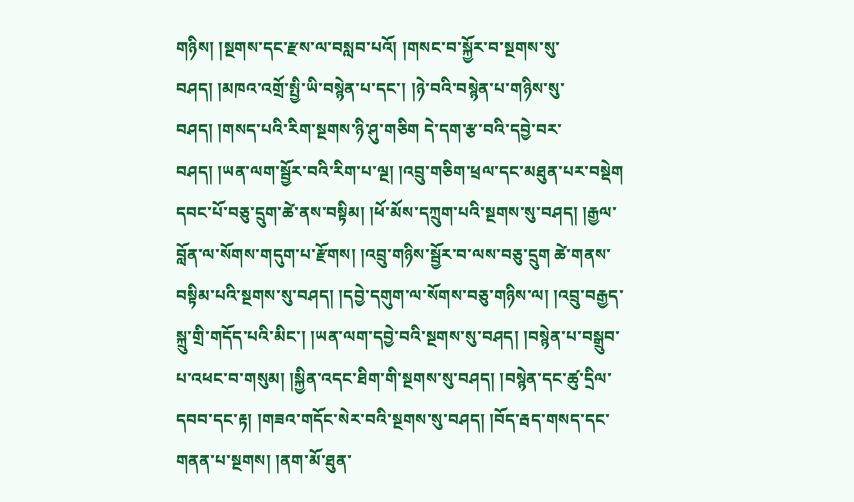གཉིས། །སྔགས་དང་རྫས་ལ་བསླབ་པའོ། །གསང་བ་སྐྱོར་བ་སྔགས་སུ་བཤད། །མཁའ་འགྲོ་སྤྱི་ཡི་བསྙེན་པ་དང་། །ཉེ་བའི་བསྙེན་པ་གཉིས་སུ་བཤད། །གསད་པའི་རིག་སྔགས་ཉི་ཤུ་གཅིག དེ་དག་རྩ་བའི་དབྱེ་བར་བཤད། །ཡན་ལག་སྦྱོར་བའི་རིག་པ་ལྔ། །འབྲུ་གཅིག་ཕྲལ་དང་མཐུན་པར་བསྡེག དབང་པོ་བཅུ་དྲུག་ཚེ་ནས་བསྟིམ། །ཕོ་མོས་དཀྲུག་པའི་སྔགས་སུ་བཤད། །རྒྱལ་བློན་ལ་སོགས་གདུག་པ་རྫོགས། །འབྲུ་གཉིས་སྦྱོར་བ་ལས་བཅུ་དྲུག ཚེ་གནས་བསྟིམ་པའི་སྔགས་སུ་བཤད། །དབྱེ་དགུག་ལ་སོགས་བཅུ་གཉིས་ལ། །འབྲུ་བརྒྱད་སྐྲུ་གྲི་གདོད་པའི་མིང་། །ཡན་ལག་དབྱེ་བའི་སྔགས་སུ་བཤད། །བསྙེན་པ་བསྒྲུབ་པ་འཕང་བ་གསུམ། །སྐྱིན་འདང་ཐིག་གི་སྔགས་སུ་བཤད། །བསྙེན་དང་ཚུ་དྲིལ་དབབ་དང་རྟ། །གཟའ་གདོང་སེར་བའི་སྔགས་སུ་བཤད། །བོད་རྦད་གསད་དང་གནན་པ་སྔགས། །ནག་མོ་ཐུན་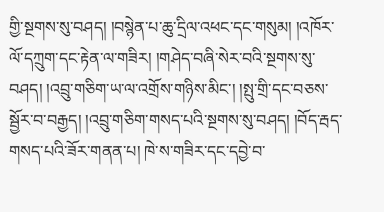གྱི་སྔགས་སུ་བཤད། །བསྙེན་པ་ཆུ་དྲིལ་འཕང་དང་གསུམ། །འཁོར་ལོ་དཀྲུག་དང་རྟེན་ལ་གཟིར། །གཤེད་བཞི་སེར་བའི་སྔགས་སུ་བཤད། །འབྲུ་གཅིག་ཡ་ལ་འགྲོས་གཉིས་མིང་། །སྤུ་གྲི་དང་བཅས་སྦྱོར་བ་བརྒྱད། །འབྲུ་གཅིག་གསད་པའི་སྔགས་སུ་བཤད། །བོད་རྦད་གསད་པའི་ཟོར་གནན་པ། ཁེ་ས་གཟིར་དང་དབྱེ་བ་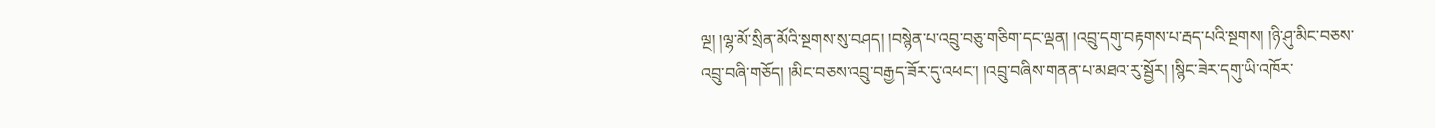ལྔ། །ལྷ་མོ་སྲིན་མོའི་སྔགས་སུ་བཤད། །བསྙེན་པ་འབྲུ་བཅུ་གཅིག་དང་ལྡན། །འབྲུ་དགུ་བརྟགས་པ་རྦད་པའི་སྔགས། །ཉི་ཤུ་མིང་བཅས་འབྲུ་བཞི་གཅོད། །མིང་བཅས་འབྲུ་བརྒྱད་ཟོར་དུ་འཕང་། །འབྲུ་བཞིས་གནན་པ་མཐའ་རུ་སྦྱོར། །སྙིང་ཟེར་དགུ་ཡི་འཁོར་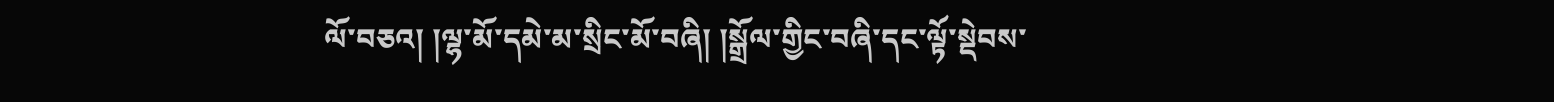ལོ་བཅའ། །ལྷ་མོ་དམེ་མ་སྲིང་མོ་བཞི། །སྒྲོལ་གྱིང་བཞི་དང་ལྟོ་སྡེབས་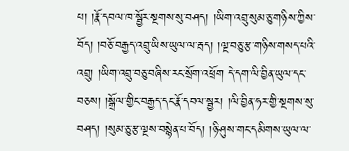པ། །རྣོ་དབལ་ཁ་སྦྱོར་སྔགས་སུ་བཤད། །ཡིག་འབྲུ་སུམ་ཅུ་གཉིས་ཀྱིས་བོད། །བཅོ་བརྒྱད་འབྲུ་ཡིས་ཡུལ་ལ་རྦད། །ལྔ་བཅུ་རྩ་གཉིས་གསད་པའི་འབྲུ། །ཡིག་འབྲུ་བཅུ་བཞིས་རང་སྲོག་འཕྲོག དེ་དག་ལི་བྱིན་ཡུལ་དང་བཅས། །སྒྲོལ་གྱིང་བརྒྱད་དང་རྣོ་དབལ་སྦྱར། །ལི་བྱིན་ཧར་གྱི་སྔགས་སུ་བཤད། །སུམ་ཅུ་རྩ་ལྔས་བསྙེན་པ་བོད། །ཉི་ཤུས་གང་དམིགས་ཡུལ་ལ་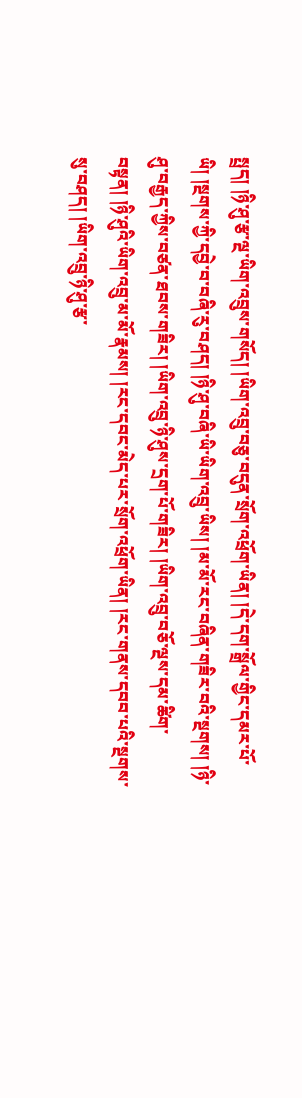སྤྲད། །ཉི་ཤུ་རྩ་ལྔ་ཡིག་འབྲུས་གསོད། །ཡིག་འབྲུ་བཅུ་བདུན་སྲོག་འཕྲོག་ཡིན། །དེ་དག་སྒྲོལ་གྱིང་དམར་པོ་ཡི། །སྔགས་ཀྱི་དབྱེ་བ་བཞི་རུ་བཤད། །ཉི་ཤུ་བཞི་ཡི་ཡིག་འབྲུ་ཡིས། །མ་མོ་རང་བཞིན་གཟིར་བའི་སྔགས། །ཉི་ཤུ་བརྒྱད་ཀྱིས་བཙན་ཐབས་གཟིར། །ཡིག་འབྲུ་ཉི་ཤུས་དྲག་པོ་གཟིར། །ཡིག་འབྲུ་བཅོ་ལྔས་དམ་ཚིག་བསྟན། །ཉི་ཤུའི་ཡིག་འབྲུ་མ་མོ་རྣམས། །རང་དབང་མེད་པར་སྲོག་འཕྲོག་ཡིན། །རང་གནས་དབབ་པའི་སྔགས་སུ་བཤད། །ཡིག་འབྲུ་ཉི་ཤུ་རྩ་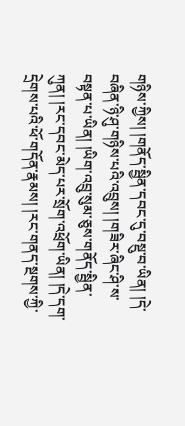གཉིས་ཀྱིས། །གནོད་སྦྱིན་དབང་དུ་བསྡུ་བ་ཡིན། །དེ་བཞིན་ཉི་ཤུ་གཉིས་པའི་འབྲུས། །གཟིར་ཞིང་ཤི་ས་བསྟན་པ་ཡིན། །ཡིག་འབྲུ་སུམ་ཅུས་གནོད་སྦྱིན་ཀུན། །རང་དབང་མེད་པར་སྲོག་འཕྲོག་ཡིན། །དེ་དག་དྲེགས་པའི་ཕོ་གདོན་རྣམས། །རང་གནད་སྔགས་ཀྱི་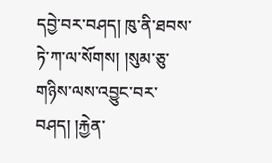དབྱེ་བར་བཤད། ཁུ་ནི་ཐབས་ཏེ་ཀ་ལ་སོགས། །སུམ་ཅུ་གཉིས་ལས་འབྱུང་བར་བཤད། །རྐྱེན་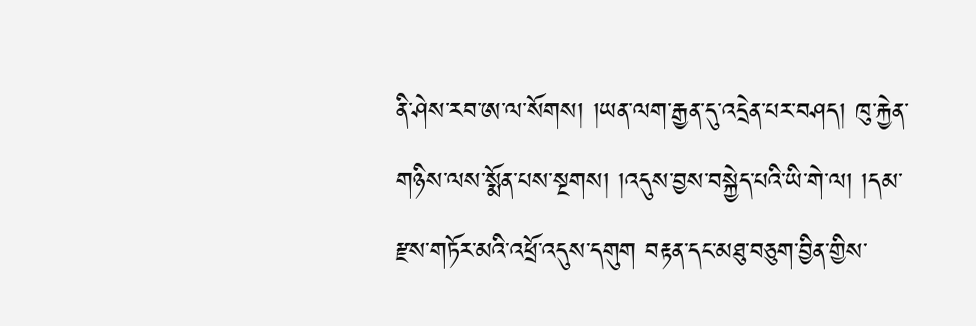ནི་ཤེས་རབ་ཨ་ལ་སོགས། །ཡན་ལག་རྒྱན་དུ་འདྲེན་པར་བཤད། ཁུ་རྐྱེན་གཉིས་ལས་སྨོན་པས་སྔགས། །འདུས་བྱས་བསྐྱེད་པའི་ཡི་གེ་ལ། །དམ་རྫས་གཏོར་མའི་འཕྲོ་འདུས་དགུག བརྟན་དང་མཐུ་བཅུག་བྱིན་གྱིས་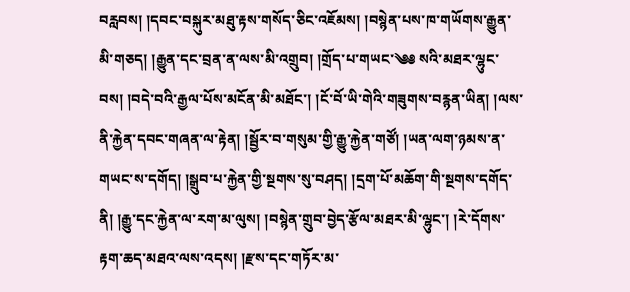བརླབས། །དབང་བསྐུར་མཐུ་རྟས་གསོད་ཅིང་འཇོམས། །བསྙེན་པས་ཁ་གཡོགས་རྒྱུན་མི་གཅད། །རྒྱུན་དང་བྲན་ན་ལས་མི་འགྲུབ། །གྲོད་པ་གཡང་༄༅ སའི་མཐར་ལྷུང་བས། །བདེ་བའི་རྒྱལ་པོས་མངོན་མི་མཐོང་། །ངོ་བོ་ཡི་གེའི་གཟུགས་བརྙན་ཡིན། །ལས་ནི་རྐྱེན་དབང་གཞན་ལ་རྟེན། །སྦྱོར་བ་གསུམ་གྱི་རྒྱུ་རྐྱེན་གཙོ། །ཡན་ལག་ཉམས་ན་གཡང་ས་དགོད། །སྒྲུབ་པ་རྐྱེན་གྱི་སྔགས་སུ་བཤད། །དྲག་པོ་མཆོག་གི་སྔགས་དགོད་ནི། །རྒྱུ་དང་རྐྱེན་ལ་རག་མ་ལུས། །བསྙེན་གྲུབ་བྱེད་རྩོལ་མཐར་མི་ལྷུང་། །རེ་དོགས་རྟག་ཆད་མཐའ་ལས་འདས། །རྫས་དང་གཏོར་མ་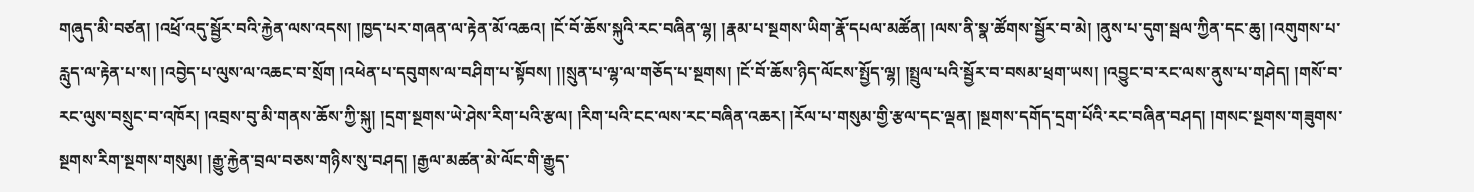གཞུད་མི་བཙན། །འཕྲོ་འདུ་སྦྱོར་བའི་རྐྱེན་ལས་འདས། །ཁྱད་པར་གཞན་ལ་རྟེན་མོ་འཆའ། །ངོ་བོ་ཆོས་སྐུའི་རང་བཞིན་ལྷ། །རྣམ་པ་སྔགས་ཡིག་རྣོ་དཔལ་མཚོན། །ལས་ནི་སྣ་ཚོགས་སྦྱོར་བ་མེ། །ནུས་པ་དུག་སྦལ་ཀྱིན་དང་ཆུ། །འགུགས་པ་རླུད་ལ་རྟེན་པ་ས། །འབྱེད་པ་ལུས་ལ་འཆང་བ་སྲོག །འཕེན་པ་དབུགས་ལ་བཤིག་པ་སྟོབས། །།སྲུན་པ་ལྷ་ལ་གཅོད་པ་སྔགས། །ངོ་བོ་ཆོས་ཉིད་ལོངས་སྤྱོད་ལྷ། །སྤྲུལ་པའི་སྦྱོར་བ་བསམ་ཕྲག་ཡས། །འབྱུང་བ་རང་ལས་ནུས་པ་གཤེད། །གསོ་བ་རང་ལུས་བསྲུང་བ་འཁོར། །འབྲས་བུ་མི་གནས་ཆོས་ཀྱི་སྐུ། །དྲག་སྔགས་ཡེ་ཤེས་རིག་པའི་རྩལ། །རིག་པའི་ངང་ལས་རང་བཞིན་འཆར། །རོལ་པ་གསུམ་གྱི་རྩལ་དང་ལྡན། །སྔགས་དགོད་དྲག་པོའི་རང་བཞིན་བཤད། །གསང་སྔགས་གཟུགས་སྔགས་རིག་སྔགས་གསུམ། །རྒྱུ་རྐྱེན་བྲལ་བཅས་གཉིས་སུ་བཤད། །རྒྱལ་མཚན་མེ་ལོང་གི་རྒྱུད་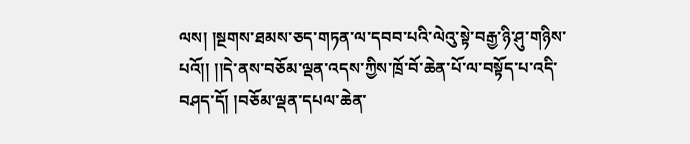ལས། །སྔགས་ཐམས་ཅད་གཏན་ལ་དབབ་པའི་ལེའུ་སྟེ་བརྒྱ་ཉི་ཤུ་གཉིས་པའོ།། །།དེ་ནས་བཅོམ་ལྡན་འདས་ཀྱིས་ཁྲོ་བོ་ཆེན་པོ་ལ་བསྟོད་པ་འདི་བཤད་དོ། །བཅོམ་ལྡན་དཔལ་ཆེན་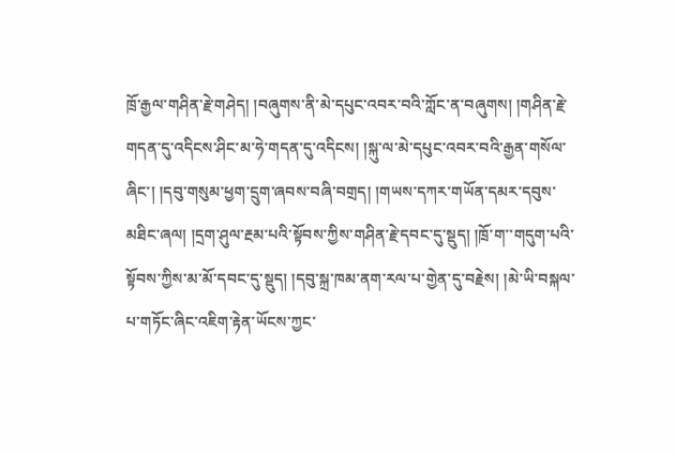ཁྲོ་རྒྱལ་གཤིན་རྗེ་གཤེད། །བཞུགས་ནི་མེ་དཔུང་འབར་བའི་ཀློང་ན་བཞུགས། །གཤིན་རྗེ་གདན་དུ་འདིངས་ཤིང་མ་ཧེ་གདན་དུ་འདིངས། །སྐུ་ལ་མེ་དཔུང་འབར་བའི་རྒྱན་གསོལ་ཞིང་། །དབུ་གསུམ་ཕྱག་དྲུག་ཞབས་བཞི་བགྲད། །གཡས་དཀར་གཡོན་དམར་དབུས་མཐིང་ཞལ། །དྲག་ཤུལ་རྔམ་པའི་སྟོབས་ཀྱིས་གཤིན་རྗེ་དབང་དུ་སྡུད། །ཁྲོ་ག་་གདུག་པའི་སྟོབས་ཀྱིས་མ་མོ་དབང་དུ་སྡུད། །དབུ་སྐྲ་ཁམ་ནག་རལ་པ་གྱེན་དུ་བརྗེས། །མེ་ཡི་བསྐལ་པ་གཏོང་ཞིང་འཇིག་རྟེན་ཡོངས་ཀྱང་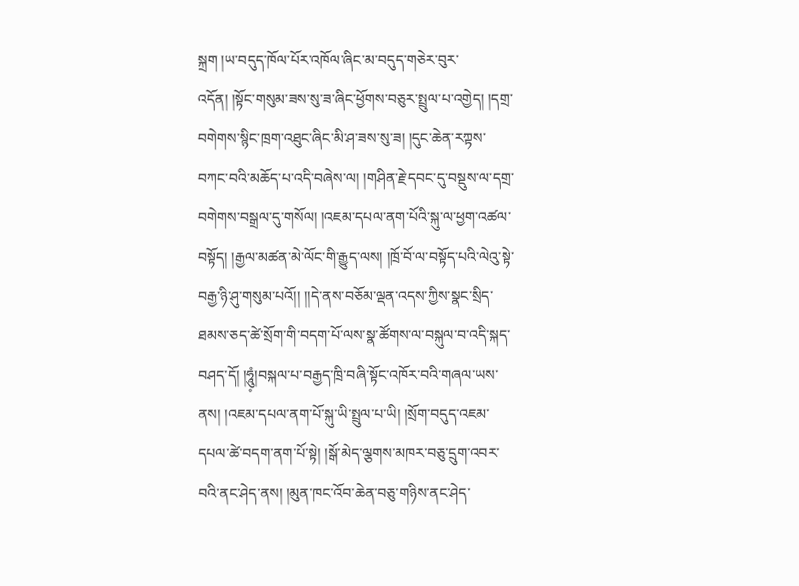སྐྲག །ཡ་བདུད་ཁོལ་པོར་འཁོལ་ཞིང་མ་བདུད་གཅེར་བུར་འདོན། །སྟོང་གསུམ་ཟས་སུ་ཟ་ཞིང་ཕྱོགས་བཅུར་སྤྲུལ་པ་འགྱེད། །དགྲ་བགེགས་སྙིང་ཁྲག་འཐུང་ཞིང་མི་ཤ་ཟས་སུ་ཟ། །དུང་ཆེན་རཀྟས་བཀང་བའི་མཆོད་པ་འདི་བཞེས་ལ། །གཤིན་རྗེ་དབང་དུ་བསྡུས་ལ་དགྲ་བགེགས་བསྒྲལ་དུ་གསོལ། །འཇམ་དཔལ་ནག་པོའི་སྐུ་ལ་ཕྱག་འཚལ་བསྟོད། །རྒྱལ་མཚན་མེ་ལོང་གི་རྒྱུད་ལས། །ཁྲོ་བོ་ལ་བསྟོད་པའི་ལེའུ་སྟེ་བརྒྱ་ཉི་ཤུ་གསུམ་པའོ།། །།དེ་ནས་བཅོམ་ལྡན་འདས་ཀྱིས་སྣང་སྲིད་ཐམས་ཅད་ཚེ་སྲོག་གི་བདག་པོ་ལས་སྣ་ཚོགས་ལ་བསྐུལ་བ་འདི་སྐད་བཤད་དོ། །ཧཱུཾ༷།བསྐལ་པ་བརྒྱད་ཁྲི་བཞི་སྟོང་འཁོར་བའི་གཞལ་ཡས་ནས། །འཇམ་དཔལ་ནག་པོ་སྐུ་ཡི་སྤྲུལ་པ་ཡི། །སྲོག་བདུད་འཇམ་དཔལ་ཚེ་བདག་ནག་པོ་སྟེ། །སྒོ་མེད་ལྕགས་མཁར་བཅུ་དྲུག་འབར་བའི་ནང་ཤེད་ནས། །མུན་ཁང་འོབ་ཆེན་བཅུ་གཉིས་ནང་ཤེད་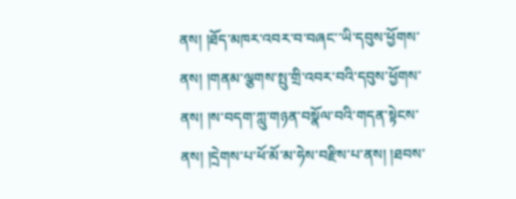ནས། །ཐོད་མཁར་འབར་བ་བཞང་་ཡི་དབུས་ཕྱོགས་ནས། །གནམ་ལྕགས་སྤུ་གྲི་འབར་བའི་དབུས་ཕྱོགས་ནས། །ས་བདག་ཀླུ་གཉན་བསྣོལ་བའི་གདན་སྟེངས་ནས། །དྲེགས་པ་ཕོ་མོ་མ་ཧེས་བརྫིས་པ་ནས། །ཐབས་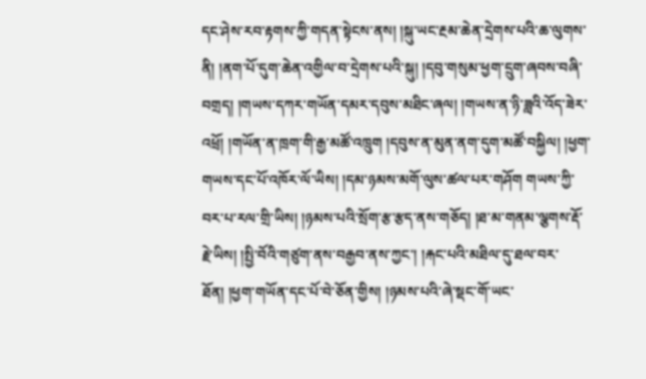དང་ཤེས་རབ་རྟགས་ཀྱི་གདན་སྟེངས་ནས། །སྐུ་ཡང་རྔམ་ཆེན་དྲེགས་པའི་ཆ་ལུགས་ནི། །ནག་པོ་དུག་ཆེན་འགྱིལ་བ་དྲེགས་པའི་སྐུ། །དབུ་གསུམ་ཕྱག་དྲུག་ཞབས་བཞི་བགྲད། །གཡས་དཀར་གཡོན་དམར་དབུས་མཐིང་ཞལ། །གཡས་ན་ཉི་ཟླའི་འོད་ཟེར་འཕྲོ། །གཡོན་ན་ཁྲག་གི་རྒྱ་མཚོ་འཁྲུག །དབུས་ན་མུན་ནག་དུག་མཚོ་བསྐྱིལ། །ཕྱག་གཡས་དང་པོ་འཁོར་ལོ་ཡིས། །དམ་ཉམས་མགོ་ལུས་ཚལ་པར་གཤོག གཡས་ཀྱི་བར་པ་རལ་གྲི་ཡིས། །ཉམས་པའི་སྲོག་རྩ་རྩད་ནས་གཅོད། །ཐ་མ་གནམ་ལྕགས་རྡོ་རྗེ་ཡིས། །སྤྱི་བོའི་གཙུག་ནས་བརྒྱབ་ནས་ཀྱང་། །རྐང་པའི་མཐིལ་དུ་ཐལ་བར་ཐོན། །ཕྱག་གཡོན་དང་པོ་བེ་ཅོན་གྱིས། །ཉམས་པའི་ཞེ་སྡང་གོ་ཡང་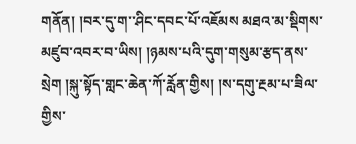གནོན། །བར་དུ་ག་་ཤིང་དབང་པོ་འཇོམས མཐའ་མ་སྡིགས་མཛུབ་འབར་བ་ཡིས། །ཉམས་པའི་དུག་གསུམ་རྩད་ནས་སྲེག །སྐུ་སྟོད་གླང་ཆེན་ཀོ་རློན་གྱིས། །ས་དགུ་རྔམ་པ་ཟིལ་གྱིས་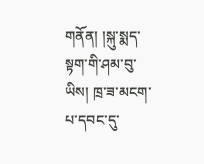གནོན། །སྐུ་སྨད་སྟག་གི་ཤམ་བུ་ཡིས། ཁྲ་ཟ་མངག་པ་དབང་དུ་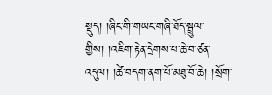སྡུད། །ཞིང་གི་གཡང་གཞི་ཐོད་སྦྲུལ་གྱིས། །འཇིག་རྟེན་དྲེགས་པ་ཆེ་བ་ཙན་འདུལ། །ཚེ་བདག་ནག་པོ་མཐུ་བོ་ཆེ། །སྲོག་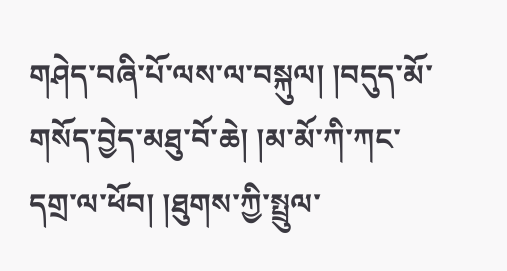གཤེད་བཞི་པོ་ལས་ལ་བསྐུལ། །བདུད་མོ་གསོད་བྱེད་མཐུ་བོ་ཆེ། །མ་མོ་ཀི་ཀང་དགྲ་ལ་ཕོབ། །ཐུགས་ཀྱི་སྤྲུལ་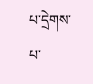པ་དྲེགས་པ་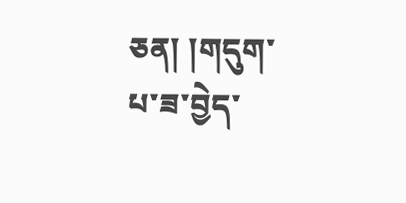ཅན། །གདུག་པ་ཟ་བྱེད་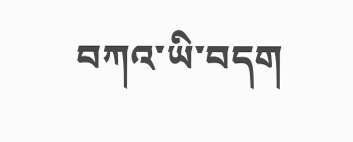བཀའ་ཡི་བདག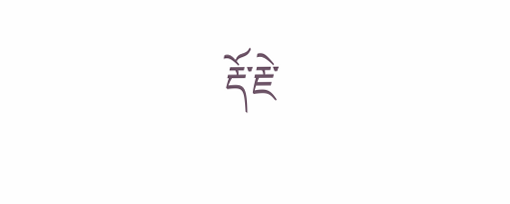རྡོ་རྗེ་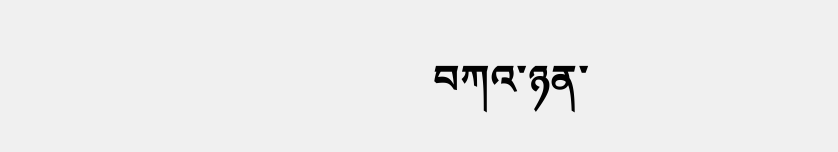བཀའ་ཉན་